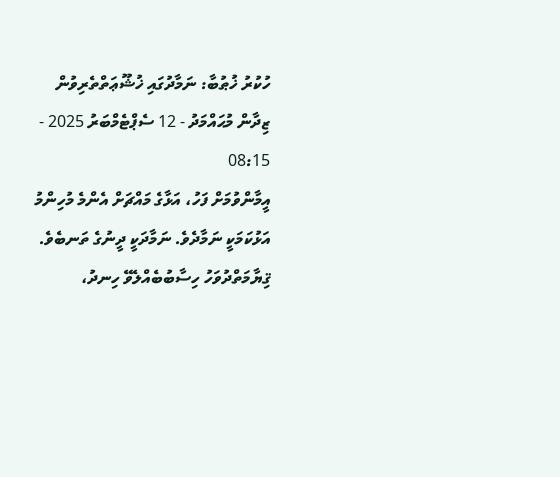ހުކުރު ޚުޠުބާ: ނަމާދުގައި ޚުޝޫޢަތްތެރިވުން
ޒިދާން މުޙައްމަދު - 12 ސެޕްޓެމްބަރު 2025 - 08:15
އީމާންވުމަށް ފަހު، އަޅާގެ މައްޗަށް އެންމެ މުހިންމު އަޅުކަމަކީ ނަމާދެވެ. ނަމާދަކީ ދީނުގެ ތަނބެވެ. ޤިޔާމަތްދުވަހު ހިސާބުބެއްލެވޭ ހިނދު،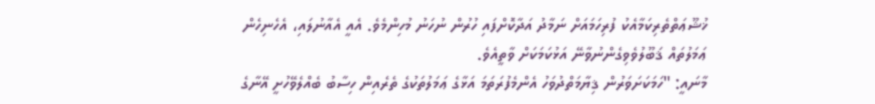ޚުޝޫޢަތްތެރިކަމާއެކު ފުރިހަމައަށް ނަމާދު އަދާކޮށްފައި ހުރުން ނުހަނު މުހިންމެވެ. އެއީ އެއާނުލައި، އެހެނިހެން ޢަމަލުތައް ޤަބޫލުވެވިގެންނުވާނޭ އަޅުކަމަކަށް ވާތީއެވެ.
މާނައީ: "ހަމަކަށަވަރުން ޤިޔާމަތްދުވަހު އެންމެފުރަތަމަ އަޅާގެ ޢަމަލުތަކުގެ ތެރެއިން ހިސާބު ބެއްލެވޭހުށީ އޭނާގެ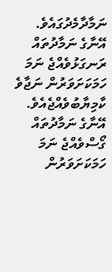ނަމާދާމެދުގައެވެ. އޭނާގެ ނަމާދުތައް ރަނގަޅުވެއްޖެ ނަމަ ހަމަކަށަވަރުން ނަޖާވެ ކާމިޔާބުވެއްޖެއެވެ. އޭނާގެ ނަމާދުތައް ގޯސްވެއްޖެ ނަމަ ހަމަކަށަވަރުން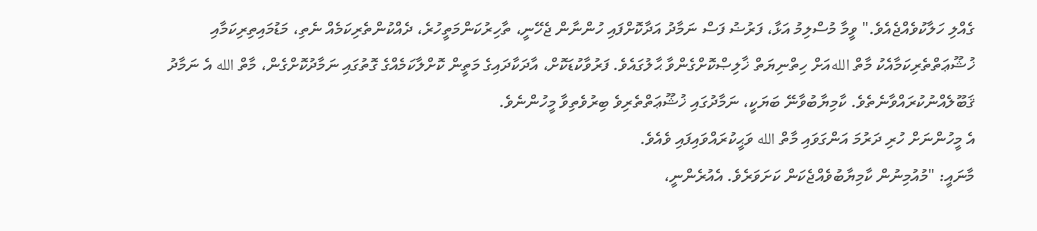ގެއްލި ހަލާކުވެއްޖެއެވެ." ވީމާ މުސްލިމު އަޅާ، ފަރުޟު ފަސް ނަމާދު އަދާކޮށްފައި ހުންނާން ޖެހޭނީ، ތާހިރުކަންމަތީހުރެ، ދެއްކުންތެރިކަމެއް ނެތި، މަޑުމައިތިރިކަމާއި ޚުޝޫޢަތްތެރިކަމާއެކު މާތް اللهއަށް ހިތްނިޔަތް ޚާލިޞްކޮށްގެންވާ ޙާލުގައެވެ. ފަރުވާކުޑަކޮށް، އާދަކާދައިގެ މަތީން ކޮށްލާކަމެއްގެ ގޮތުގައި ނަމާދުކޮށްގެން، މާތް الله އެ ނަމާދު ޤަބޫލެއްނުކުރައްވާނެތެވެ. ކާމިޔާބުވާނޭ ބަޔަކީ، ނަމާދުގައި ޚުޝޫޢަތްތެރިވެ ބިރުވެތިވާ މީހުންނެވެ.
އެ މީހުންނަށް ހުރި ދަރުމަ އަންގަވައި މާތް الله ވަޙީކުރައްވައިފައި ވެއެވެ.
މާނައީ: "މުއުމިނުން ކާމިޔާބުވެއްޖެކަން ކަށަވަރެވެ. އެއުރެންނީ،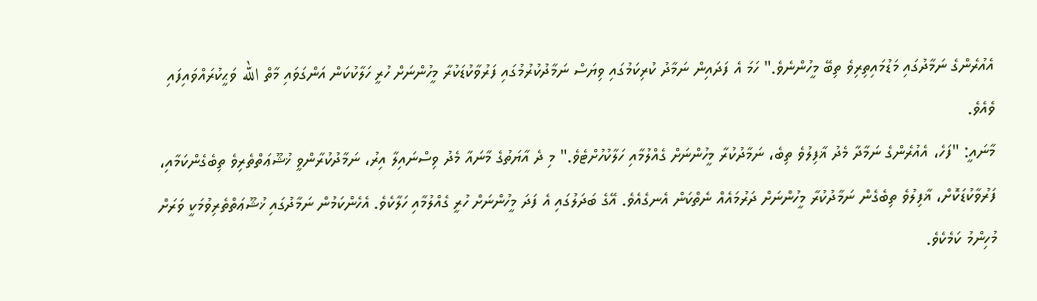އެއުރެންގެ ނަމާދުގައި މަޑުމައިތިރިވެ ތިބޭ މީހުންނެވެ." ހަމަ އެ ފަދައިން ނަމާދު ކުރިކަމުގައި ވިޔަސް ނަމާދުކުރުމުގައި ފަރުވާކުޑަކުރާ މީހުންނަށް ހުރީ ހަލާކުކަން އަންގަވައި މާތް الله ވަޙީކުރައްވައިފައި ވެއެވެ.
މާނައީ: "ފަހެ، އެއުރެންގެ ނަމާދާ މެދު ޣާފިލުވެ ތިބެ، ނަމާދުކުރާ މީހުންނަށް ގެއްލުމާއި ހަލާކުހުށްޓެވެ." މި ދެ އާޔަތުގެ މާނައާ މެދު ވިސްނައިލާ އިރު، ނަމާދުކުރާންވީ ޚުޝޫޢަތްތެރިވެ ތިބެގެންކަމާއި، ފަރުވާކުޑަކޮށް، ޣާފިލުވެ ތިބެގެން ނަމާދުކުރާ މީހުންނަށް ދަރުމައެއް ނެތްކަން އެނގެއެވެ. އޭގެ ބަދަލުގައި އެ ފަދަ މީހުންނަށް ހުރީ ގެއްލުމާއި ހަލާކެވެ. އެހެންކަމުން ނަމާދުގައި ޚުޝޫޢަތްތެރިވުމަކީ ވަރަށް މުހިންމު ކަމެކެވެ.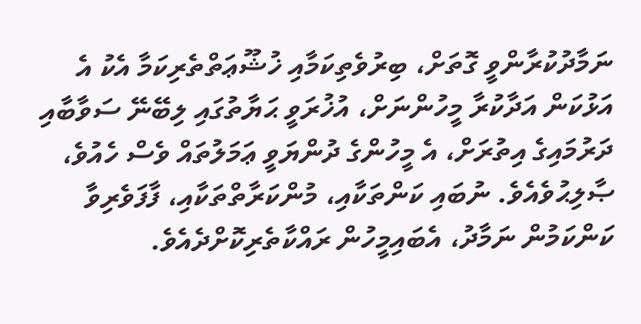ނަމާދުކުރާންވީ ގޮތަށް، ބިރުވެތިކަމާއި ޚުޝޫޢަތްތެރިކަމާ އެކު އެ އަޅުކަން އަދާކުރާ މީހުންނަށް، އުޚުރަވީ ޙަޔާތުގައި ލިބޭނޭ ސަވާބާއި ދަރުމައިގެ އިތުރަށް، އެ މީހުންގެ ދުންޔަވީ ޢަމަލުތައް ވެސް ހެއުވެ، ޞާލިޙުވެއެވެ. ނުބައި ކަންތަކާއި، މުންކަރާތްތަކާއި، ފާފަވެރިވާ ކަންކަމުން ނަމާދު، އެބައިމީހުން ރައްކާތެރިކޮށްދެއެވެ.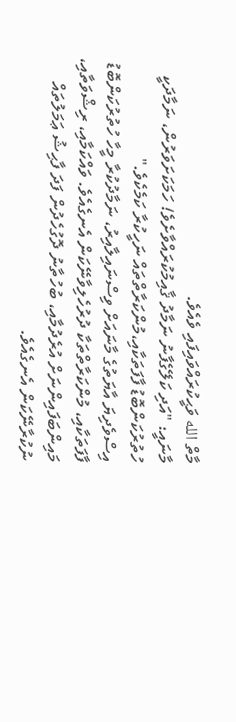މާތް الله ވަޙީކުރައްވައިފައި ވެއެވެ.
މާނައީ: "އަދި ކަލޭގެފާނު ނަމާދު ޤާއިމުކުރައްވާށެވެ! ހަމަކަށަވަރުން، ނަމާދަކީ ހުތުރުކަންބޮޑު ފާފަތަކާއި،މުންކަރާތްތައް ނަހީކުރާ ކަމެކެވެ."
އިސްވެދިޔަ އާޔަތުގެ މާނައަށް ވިސްނައިލާއިރު، ނަމާދުކުރާ މީހާ ހުތުރުކަންބޮޑު ފާފަތަކާއި، މުންކަރާތްތަކާ ދުރުހެލިވާނޭކަން އެނގެއެވެ. ވައްކަމާއި، ރިޝްވަތާއި، މައިންބަފައިންނަށް އުރެދުމާއި، ބުހުތާނު ދޮގުހެދުން ފަދަ ފާޙިޝު ޢަމަލުތައް ނުކުރާނޭކަން އެނގެއެވެ.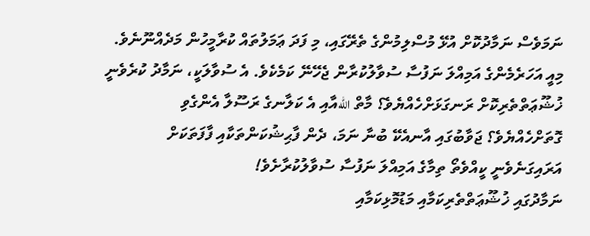ނަމަވެސް ނަމާދުކޮށް އުޅޭ މުސްލިމުންގެ ތެރޭގައި، މި ފަދަ ޢަމަލުތައް ކުރާމީހުން މަދެއްނޫނެވެ. މިއީ އަހަރެމެންގެ އަމިއްލަ ނަފުސާ ސުވާލުކުރާން ޖެހޭނޭ ކަމެކެވެ. އެ ސުވާލަކީ، ނަމާދު ކުރެވެނީ ޚުޝޫޢަތްތެރިކޮށް ރަނގަޅަށްހެއްޔެވެ؟ މާތް اللّٰهއާއި އެ ކަލާނގެ ރަސޫލާ އެންގެވި ގޮތަށްހެއްޔެވެ؟ ޖަވާބުގައި އާނއެކޭ ބުނާ ނަމަ، ދެން ފާޙިޝުކަންތަކާއި ފާފަތަކަށް އަރައިގަނެވެނީ ކީއްވެތޯ ތިމާގެ އަމިއްލަ ނަފުސާ ސުވާލުކުރާށެވެ!
ނަމާދުގައި ޚުޝޫޢަތްތެރިކަމާއި މަޑުމޮޅިކަމާއި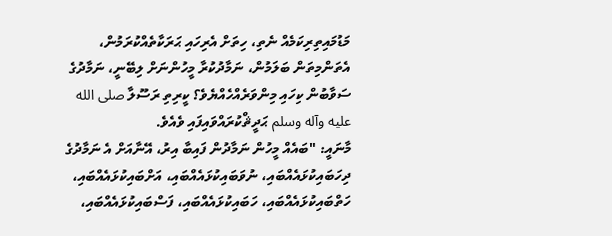މަޑުމައިތިރިކަމެއް ނެތި، ހިތަށް އެރިހައި ޙަރަކާތެއްކުރަމުން، އެތަންމިތަން ބަލަމުން، ނަމާދުކުރާ މީހުންނަށް ލިބޭނީ، ނަމާދުގެ ސަވާބުން ކިހައި މިންވަރެއްހެއްޔެވެ؟ ކީރިތި ރަސޫލާ صلى الله عليه وآله وسلم ޙަދީޘްކުރައްވައިފައި ވެއެވެ.
މާނައީ: "ބައެއް މީހުން ނަމާދުން ފައިބާ އިރު، އޭނާއަށް އެ ނަމާދުގެ ދިހަބައިކުޅައެއްބައި، ނުވަބައިކުޅައެއްބައި، އަށްބައިކުޅައެއްބައި، ހަތްބައިކުޅައެއްބައި، ހަބައިކުޅައެއްބައި، ފަސްބައިކުޅައެއްބައި،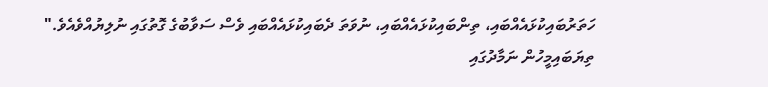ހަތަރުބައިކުޅައެއްބައި، ތިންބައިކުޅައެއްބައި، ނުވަތަ ދެބައިކުޅައެއްބައި ވެސް ސަވާބުގެ ގޮތުގައި ނުލިޔުއްވެއެވެ."
ތިޔަބައިމީހުން ނަމާދުގައި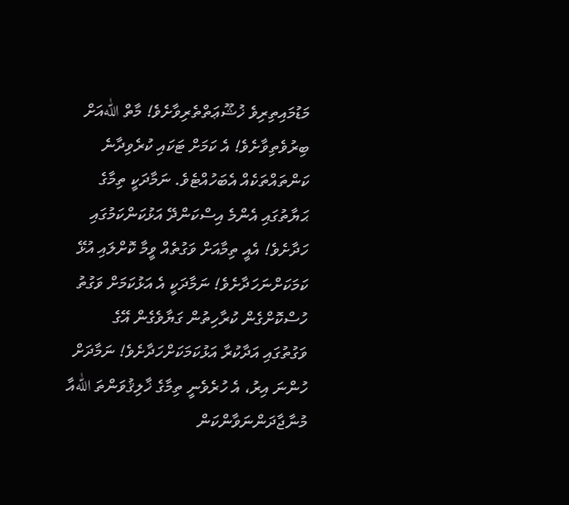މަޑުމައިތިރިވެ ޚުޝޫޢަތްތެރިވާށެވެ! މާތް اللّٰهއަށް ބިރުވެތިވާށެވެ! އެ ކަމަށް ޓަކައި ކުރެވިދާނެ ކަންތައްތަކެއް އެބަހުއްޓެވެ. ނަމާދަކީ ތިމާގެ ޙަޔާތުގައި އެންމެ އިސްކަންދޭ އަޅުކަންކަމުގައި ހަދާށެވެ! އެއީ ތިމާއަށް ވަގުތެއް ވީމާ ކޮށްލައި އުޅޭ ކަމަކަށްނަހަދާށެވެ! ނަމާދަކީ އެ އަޅުކަމަށް ވަގުތު ހުސްކޮށްގެން ކުރާހިތުން ގަޔާވެގެން އޭގެ ވަގުތުގައި އަދާކުރާ އަޅުކަމަކަށްހަދާށެވެ! ނަމާދަށް ހުންނަ އިރު، އެ ހުރެވެނީ ތިމާގެ ޚާލިޤުވަންތަ اللّٰهއާ މުނާޖާދަންނަވާންކަން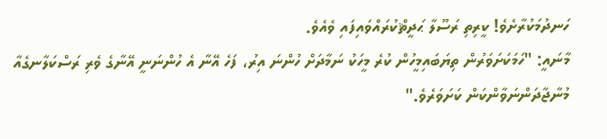ހަނދުމަކުރާށެވެ! ކީރިތި ރަސޫލާ ޙަދީޘްކުރައްވައިފައި ވެއެވެ.
މާނައީ: "ހަމަކަށަވަރުން ތިޔަބައިމީހުން ކުރެ މީހަކު ނަމާދަށް ހުންނަ އިރު، ފަހެ އޭނާ އެ ހުންނަނީ އޭނާގެ ވެރި ރަސްކަލާނގެއާ މުނާޖާދަންނަވާންކަން ކަށަވަރެވެ."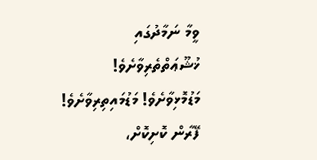ވީމާ ނަމާދުގައި ޚުޝޫޢަތްތެރިވާށެވެ! މަޑުމޮޅިވާށެވެ! މަޑުމައިތިރިވާށެވެ! ފޭރާން ކޮށިކޮށް،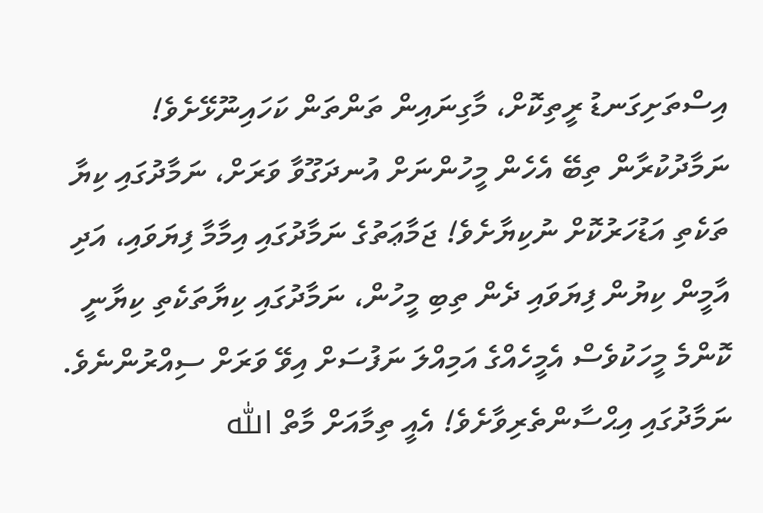އިސްތަށިގަނޑު ރީތިކޮށް، މާގިނައިން ތަންތަން ކަހައިނޫޅޭށެވެ! ނަމާދުކުރާން ތިބޭ އެހެން މީހުންނަށް އުނދަގޫވާ ވަރަށް، ނަމާދުގައި ކިޔާ ތަކެތި އަޑުހަރުކޮށް ނުކިޔާށެވެ! ޖަމާޢަތުގެ ނަމާދުގައި އިމާމާ ފިޔަވައި، އަދި އާމީން ކިޔުން ފިޔަވައި ދެން ތިބި މީހުން، ނަމާދުގައި ކިޔާތަކެތި ކިޔާނީ ކޮންމެ މީހަކުވެސް އެމީހެއްގެ އަމިއްލަ ނަފުސަށް އިވޭ ވަރަށް ސިއްރުންނެވެ. ނަމާދުގައި އިޙްސާންތެރިވާށެވެ! އެއީ ތިމާއަށް މާތް اللّٰه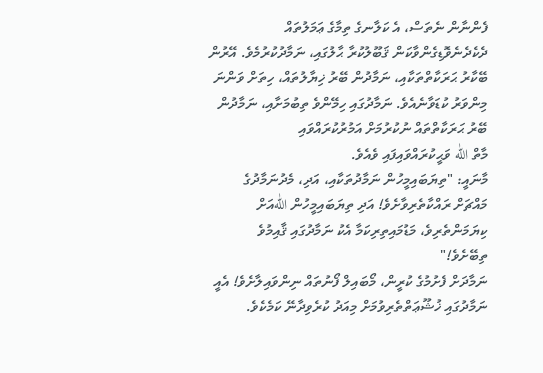ފެންނާން ނެތަސް، އެ ކަލާނގެ ތިމާގެ ޢަމަލުތައް ދެކެދެނެވޮޑިގެންވާކަން ޤަބޫލުކުރާ ޙާލުގައި، ނަމާދުކުރުމެވެ. އޭރުން ބޭކާރު ޙަރަކާތްތަކާއި، ނަމާދުން ބޭރު ޚިޔާލުތައް، ހިތަށް ވަންނަ މިންވަރު ކުޑަވާނެއެވެ. ނަމާދުގައި ހިމޭންވެ ތިބުމަށާއި، ނަމާދުން ބޭރު ޙަރަކާތްތައް ނުކުރުމަށް އަމުރުކުރައްވައި
މާތް اللّٰه ވަޙީކުރައްވައިފައި ވެއެވެ.
މާނައީ: "ތިޔަބައިމީހުން ނަމާދުތަކާއި، އަދި، މެދުނަމާދުގެ މައްޗަށް ރައްކާތެރިވާށެވެ! އަދި ތިޔަބައިމީހުން اللّٰهއަށް ކިޔަމަންތެރިވެ، މަޑުމައިތިރިކަމާ އެކު ނަމާދުގައި ޤާއިމުވެ ތިބޭށެވެ!"
ނަމާދަށް ފެށުމުގެ ކުރީން، މޯބައިލް ފޯނުތައް ނިންވައިލާށެވެ! އެއީ ނަމާދުގައި ޚުޝޫޢަތްތެރިވުމަށް މިއަދު ކުރެވިދާނޭ ކަމެކެވެ.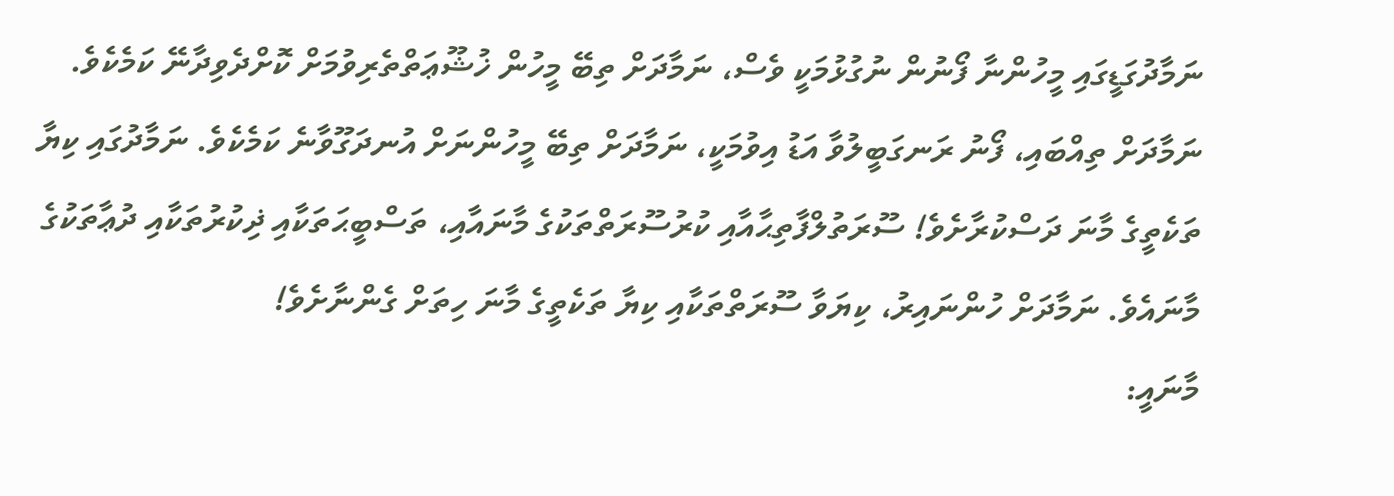ނަމާދުގަޑީގައި މީހުންނާ ފޯނުން ނުގުޅުމަކީ ވެސް، ނަމާދަށް ތިބޭ މީހުން ޚުޝޫޢަތްތެރިވުމަށް ކޮށްދެވިދާނޭ ކަމެކެވެ. ނަމާދަށް ތިއްބައި، ފޯނު ރަނގަބީލުވާ އަޑު އިވުމަކީ، ނަމާދަށް ތިބޭ މީހުންނަށް އުނދަގޫވާނެ ކަމެކެވެ. ނަމާދުގައި ކިޔާ ތަކެތީގެ މާނަ ދަސްކުރާށެވެ! ސޫރަތުލްފާތިޙާއާއި ކުރުސޫރަތްތަކުގެ މާނައާއި، ތަސްބީޙަތަކާއި ޛިކުރުތަކާއި ދުޢާތަކުގެ މާނައެވެ. ނަމާދަށް ހުންނައިރު، ކިޔަވާ ސޫރަތްތަކާއި ކިޔާ ތަކެތީގެ މާނަ ހިތަށް ގެންނާށެވެ!
މާނައީ: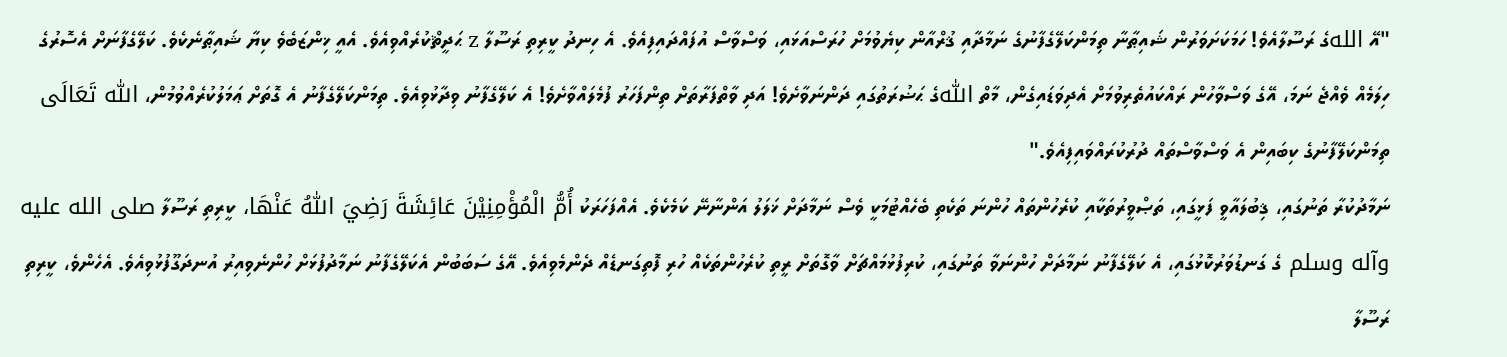"އޭ اللهގެ ރަސޫލާއެވެ! ހަމަކަށަވަރުން ޝައިޠާނާ ތިމަންކަލޭގެފާނުގެ ނަމާދާއި ޤުރްއާން ކިޔެވުމަށް ހުރަސްއަޅައި، ވަސްވާސް އުފައްދައިފިއެވެ. އެ ހިނދު ކީރިތި ރަސޫލާ z ޙަދީޘްކުރެއްވިއެވެ. އެއީ ޚިންޒަބެވެ ކިޔާ ޝައިޠާނެކެވެ. ކަލޭގެފާނަށް އެސޮރުގެ ހިލަމެއް ވެއްޖެ ނަމަ، އޭގެ ވަސްވާހުން ރައްކައުތެރިވުމަށް އެދިވަޑައިގެން، މާތް اللّٰهގެ ޙަޟުރަތުގައި ދަންނަވާށެވެ! އަދި ވާތްފަރާތަށް ތިންފަހަރު ފުމެލައްވާށެވެ! އެ ކަލޭގެފާނު ވިދާޅުވިއެވެ. ތިމަންކަލޭގެފާނު އެ ގޮތަށް ޢަމަލުކުރެއްވުމުން، اللّٰه تَعَالَى ތިމަންކަލޭފާނުގެ ކިބައިން އެ ވަސްވާސްތައް ދުރުކުރައްވައިފިއެވެ."
ނަމާދުކުރާ ތަނުގައި، ޤިބުލައާވީ ފަޅީގައި، ތަޞްވީރުތަކާއި ކުރެހުންތައް ހުންނަ ތަކެތި ބެހެއްޓުމަކީ ވެސް ނަމާދަށް ޚަލަލު އަންނާނޭ ކަމެކެވެ. އެއްފަހަރަކު أُمُّ الْمُؤْمِنِيْنَ عَائِشَةَ رَضِيَ اللّٰهُ عَنْهَا، ކީރިތި ރަސޫލާ صلى الله عليه وآله وسلم ގެ ގަނޑުވަރުކޮޅުގައި، އެ ކަލޭގެފާނު ނަމާދަށް ހުންނަވާ ތަނުގައި، ކުރިފުޅުމައްޗަށް ވާގޮތަށް ރީތި ކުރެހުންތަކެއް ހުރި ފޮތިގަނޑެއް ދެންމެވިއެވެ. އޭގެ ސަބަބުން އެކަލޭގެފާނު ނަމާދުފުޅަށް ހުންނެވިއިރު އުނދަގޫފުޅުވިއެވެ. އެހެންވެ، ކީރިތި ރަސޫލާ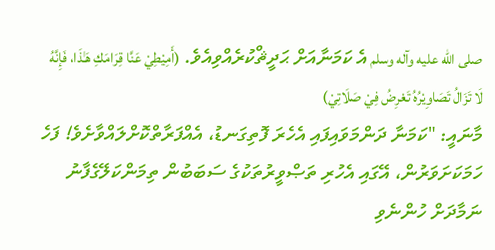صلى الله عليه وآله وسلم އެ ކަމަނާއަށް ޙަދީޘްކުރެއްވިއެވެ. (أَمِيْطِيْ عَنَّا قِرَامَكِ هَـٰذَا، فَإِنَّهُ لَا تَزَالُ تَصَاوِيْرُهُ تَعْرِضُ فِيْ صَلَاتِيْ)
މާނައީ: "ކަމަނާ ދަންމަވައިފައި އެހެރަ ފޮތިގަނޑު، އެއްފަރާތްކޮށްލައްވާށެވެ! ފަހެ ހަމަކަށަވަރުން، އޭގައި އެހުރި ތަޞްވީރުތަކުގެ ސަބަބުން ތިމަންކަލޭގެފާނު ނަމާދަށް ހުންނެވި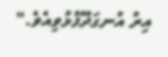އިރު އުނގަދޫފުޅުވިއެވެ."